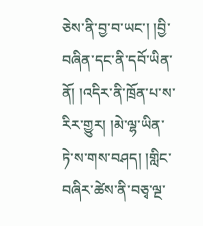ཅེས་ནི་བྱ་བ་ཡང་། །བྱི་བཞིན་དང་ནི་དབོ་ཡིན་ནོ། །འདིར་ནི་ཁྲོན་པ་ས་རིར་གྱུར། །མེ་ལྷ་ཡིན་ཏེ་ས་གས་བཤད། །གླིང་བཞིར་ཚེས་ནི་བཅྭ་ལྔ་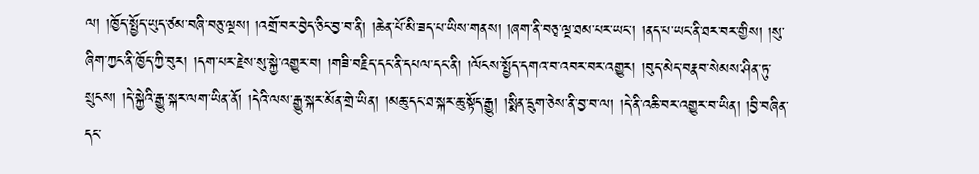ལ། །ཁྱོད་སྤྱོད་ཡུད་ཙམ་བཞི་བཅུ་ལྔས། །འགྲོ་བར་བྱེད་ཅིང་བྱ་བ་ནི། །ཆེན་པོ་མི་ཟད་པ་ཡིས་གནས། །ཞག་ནི་བཅྭ་ལྔ་ཐམ་པར་ཡང་། །ནད་པ་ཡང་ནི་ཐར་བར་གྱིས། །སུ་ཞིག་ཀྱང་ནི་ཁྱོད་ཀྱི་བུར། །དག་པར་རྗེས་སུ་སྐྱེ་འགྱུར་བ། །གཟི་བརྗིད་དང་ནི་དཔལ་དང་ནི། །ལོངས་སྤྱོད་དགའ་བ་འབར་བར་འགྱུར། །བུད་མེད་བརྣབ་སེམས་ཤིན་ཏུ་སྲུངས། །དེ་སྐྱེའི་རྒྱུ་སྐར་ལག་ཡིན་ནོ། །དེའི་ལས་རྒྱུ་སྐར་མོན་གྲེ་ཡིན། །མཆུ་དང་ཐ་སྐར་ཆུ་སྟོད་རྒྱུ། །སྨིན་དྲུག་ཅེས་ནི་བྱ་བ་ལ། །དེ་ནི་འཆི་བར་འགྱུར་བ་ཡིན། །བྱི་བཞིན་དང་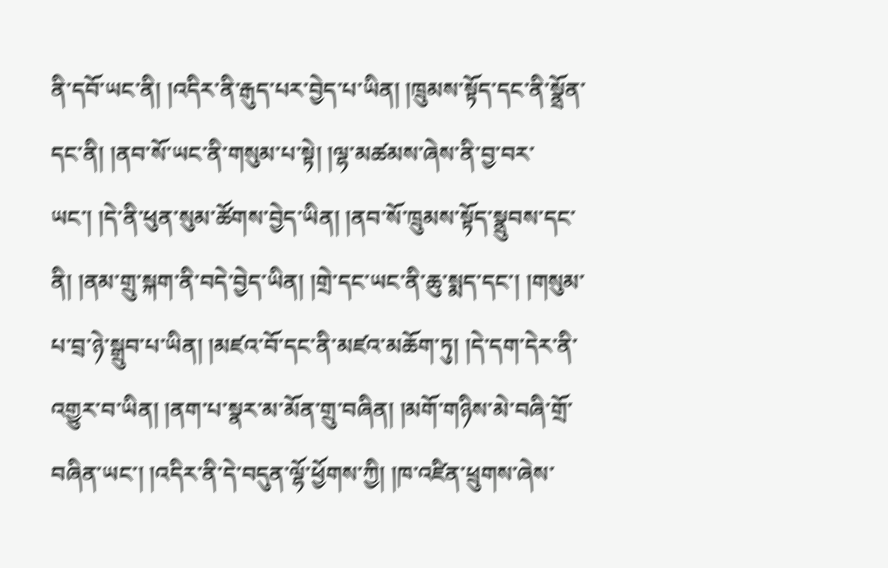ནི་དབོ་ཡང་ནི། །འདིར་ནི་རྒུད་པར་བྱེད་པ་ཡིན། །ཁྲུམས་སྟོད་དང་ནི་སྣྲོན་དང་ནི། །ནབ་སོ་ཡང་ནི་གསུམ་པ་སྟེ། །ལྷ་མཚམས་ཞེས་ནི་བྱ་བར་ཡང་། །དེ་ནི་ཕུན་སུམ་ཚོགས་བྱེད་ཡིན། །ནབ་སོ་ཁྲུམས་སྟོད་སྣྲུབས་དང་ནི། །ནམ་གྲུ་སྐག་ནི་བདེ་བྱེད་ཡིན། །གྲེ་དང་ཡང་ནི་ཆུ་སྨད་དང་། །གསུམ་པ་བྲ་ཉེ་སྒྲུབ་པ་ཡིན། །མཛའ་བོ་དང་ནི་མཛའ་མཆོག་ཏུ། །དེ་དག་དེར་ནི་འགྱུར་བ་ཡིན། །ནག་པ་སྣར་མ་མོན་གྲུ་བཞིན། །མགོ་གཉིས་མེ་བཞི་གྲོ་བཞིན་ཡང་། །འདིར་ནི་དེ་བདུན་ལྷོ་ཕྱོགས་ཀྱི། །ཁ་འཛིན་ཕྲུགས་ཞེས་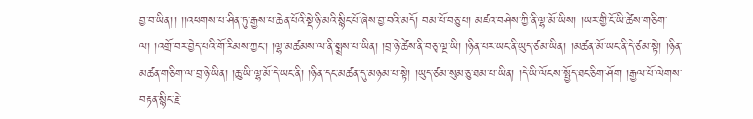བྱ་བ་ཡིན།། །།འཕགས་པ་ཤིན་ཏུ་རྒྱས་པ་ཆེན་པོའི་སྡེ་ཉི་མའི་སྙིང་པོ་ཞེས་བྱ་བའི་མདོ། བམ་པོ་བཅུ་པ། མཛའ་བཤེས་ཀྱི་ནི་ལྷ་མོ་ཡིས། །ཡར་གྱི་ངོ་ཡི་ཚེས་གཅིག་ལ། །འགྲོ་བར་བྱེད་པའི་གོ་རིམས་ཀྱང་། །ལྷ་མཚམས་ལ་ནི་སྨྲས་པ་ཡིན། །བྲ་ཉེ་ཚེས་ནི་བཅྭ་ལྔ་ཡི། །ཉིན་པར་ཡང་ནི་ཡུད་ཙམ་ཡིན། །མཚན་མོ་ཡང་ནི་དེ་ཙམ་སྟེ། །ཉིན་མཚན་གཅིག་ལ་བྲ་ཉེ་ཡིན། །ཆུ་ཡི་ལྷ་མོ་དེ་ཡང་ནི། །ཉིན་དང་མཚན་དུ་མཉམ་པ་སྟེ། །ཡུད་ཙམ་སུམ་ཅུ་ཐམ་པ་ཡིན། །དེ་ཡི་ལོངས་སྤྱོད་ཐང་ཅིག་ཤོག །རྒྱལ་པོ་ལེགས་བརྟན་སྙིང་རྗེ་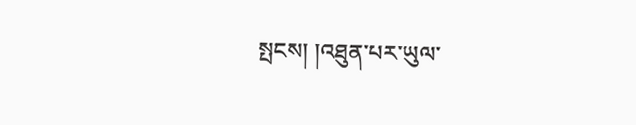སྤངས། །འཐུན་པར་ཡུལ་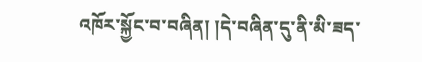འཁོར་སྐྱོང་བ་བཞིན། །དེ་བཞིན་དུ་ནི་མི་ཟད་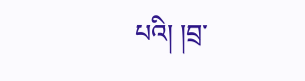པའི། །བྲ་